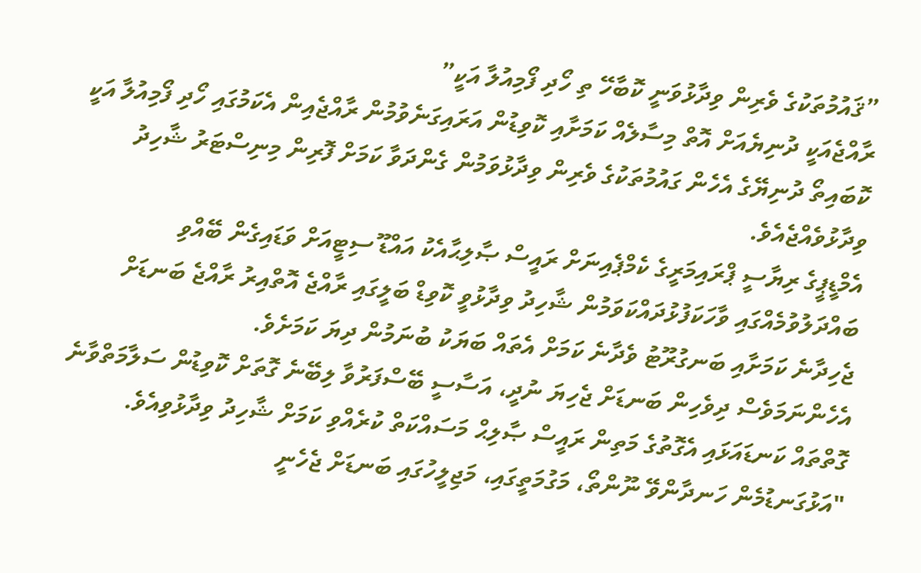”ޤައުމުތަކުގެ ވެރިން ވިދާޅުވަނީ ކޮބާހޭ ތި ހޯދި ފޯމިއުލާ އަކީ”
ރާއްޖެއަކީ ދުނިޔެއަށް އޮތް މިސާލެއް ކަމަށާއި ކޮވިޑުން އަރައިގަނެވުމުން ރާއްޖެއިން އެކަމުގައި ހޯދި ފޯމިއުލާ އަކީ ކޮބައިތޯ ދުނިޔޭގެ އެހެން ގައުމުތަކުގެ ވެރިން ވިދާޅުވަމުން ގެންދަވާ ކަމަށް ފޮރިން މިނިސްޓަރު ޝާހިދު ވިދާޅުވެއްޖެއެވެ.
އެމްޑީޕީގެ ރިޔާސީ ޕްރައިމަރީގެ ކެމްޕެއިނަށް ރައީސް ޞާލިޙާއެކު އައްޑޫ ސިޓީއަށް ވަޑައިގެން ބޭއްވި ބައްދަލުވުމެއްގައި ވާހަކަފުޅުދައްކަވަމުން ޝާހިދު ވިދާޅުވީ ކޮވިޑް ބަލީގައި ރާއްޖެ އޮތްއިރު ރާއްޖެ ބަނޑަށް ޖެހިދާނެ ކަމަށާއި ބަނގުރޫޓު ވެދާނެ ކަމަށް އެތައް ބަޔަކު ބުނަމުން ދިޔަ ކަމަށެވެ.
އެހެންނަމަވެސް ދިވެހިން ބަނޑަށް ޖެހިޔަ ނުދީ، އަސާސީ ބޭސްފަރުވާ ލިބޭނެ ގޮތަށް ކޮވިޑުން ސަލާމަތްވާނެ ގޮތްތައް ކަނޑައަޅައި އެގޮތުގެ މަތިން ރައީސް ޞާލިޙް މަސައްކަތް ކުރެއްވި ކަމަށް ޝާހިދު ވިދާޅުވިއެވެ.
"އަޅުގަނޑުމެން ހަނދާންވޭ ނޫންތޯ، މަގުމަތީގައި، މަޖިލީހުގައި ބަނޑަށް ޖެހެނީ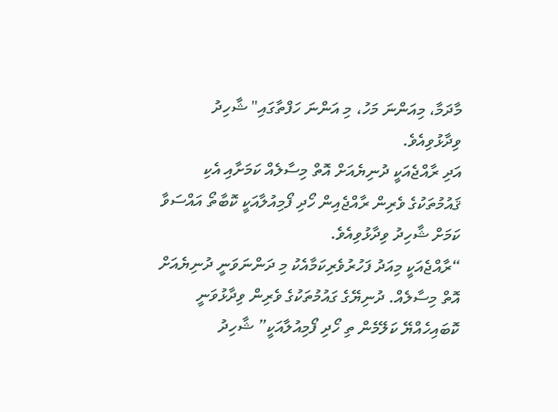މާދަމާ، މިއަންނަ މަހު، މި އަންނަ ހަފްތާގައި" ޝާހިދު ވިދާޅުވިއެވެ.
އަދި ރާއްޖެއަކީ ދުނިޔެއަށް އޮތް މިސާލެއް ކަމަށާއި އެކި ޤައުމުތަކުގެ ވެރިން ރާއްޖެއިން ހޯދި ފޯމިއުލާއަކީ ކޮބާތޯ އައްސަވާ ކަމަށް ޝާހިދު ވިދާޅުވިއެވެ.
“ރާއްޖެއަކީ މިއަދު ފަހުރުވެރިކަމާއެކު މި ދަންނަވަނީ ދުނިޔެއަށް އޮތް މިސާލެއް. ދުނިޔޭގެ ގައުމުތަކުގެ ވެރިން ވިދާޅުވަނީ ކޮބައިހެއްޔޭ ކަލޭމެން ތި ހޯދި ފޯމިއުލާއަކީ” ޝާހިދު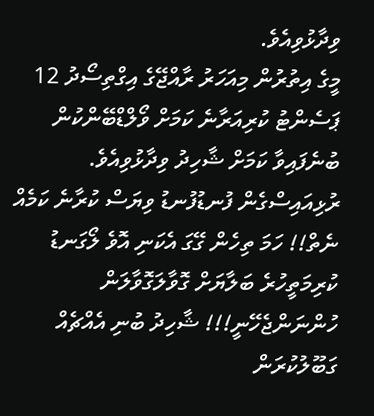ވިދާޅުވިއެވެ.
މީގެ އިތުރުން މިއަހަރު ރާއްޖޭގެ އިގްތިސޯދު 12 ޕަސެންޓު ކުރިއަރާނެ ކަމަށް ވޯލްޑްބޭންކުން ބުނެފައިވާ ކަމަށް ޝާހިދު ވިދާޅުވިއެވެ.
ރުޅިއައިސްގެން ފުނޑުފުނޑު ވިޔަސް ކުރާނެ ކަމެއް ނެތް!! ހަމަ ތިހެން ގޭގަ އެކަނި އޮވެ ލޯގަނޑު ކުރިމަތީހުރެ ބަލާޔަށް ގޮވާލަގޮވާލަން ހުންނަންޖެހޭނީ!!! ޝާހިދު ބުނި އެއްޗެއް ގަބޫލުކުރަން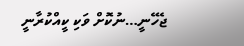ޖެހޭނީ…ނުކޮށް ވަކި ކީއްކުރާނީ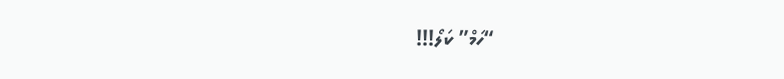“ހަމް” ކަލޯ!!!